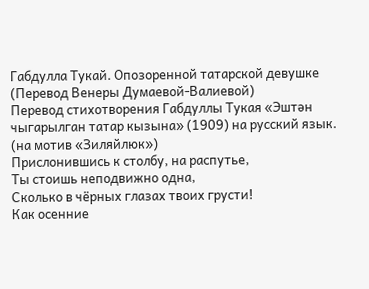Габдулла Тукай. Опозоренной татарской девушке (Перевод Венеры Думаевой-Валиевой)
Перевод стихотворения Габдуллы Тукая «Эштән чыгарылган татар кызына» (1909) на русский язык.
(на мотив «Зиляйлюк»)
Прислонившись к столбу, на распутье,
Ты стоишь неподвижно одна,
Сколько в чёрных глазах твоих грусти!
Как осенние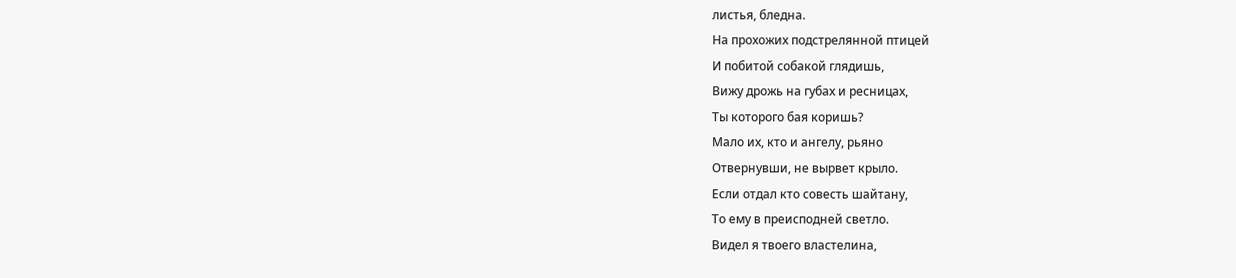листья, бледна.
На прохожих подстрелянной птицей
И побитой собакой глядишь,
Вижу дрожь на губах и ресницах,
Ты которого бая коришь?
Мало их, кто и ангелу, рьяно
Отвернувши, не вырвет крыло.
Если отдал кто совесть шайтану,
То ему в преисподней светло.
Видел я твоего властелина,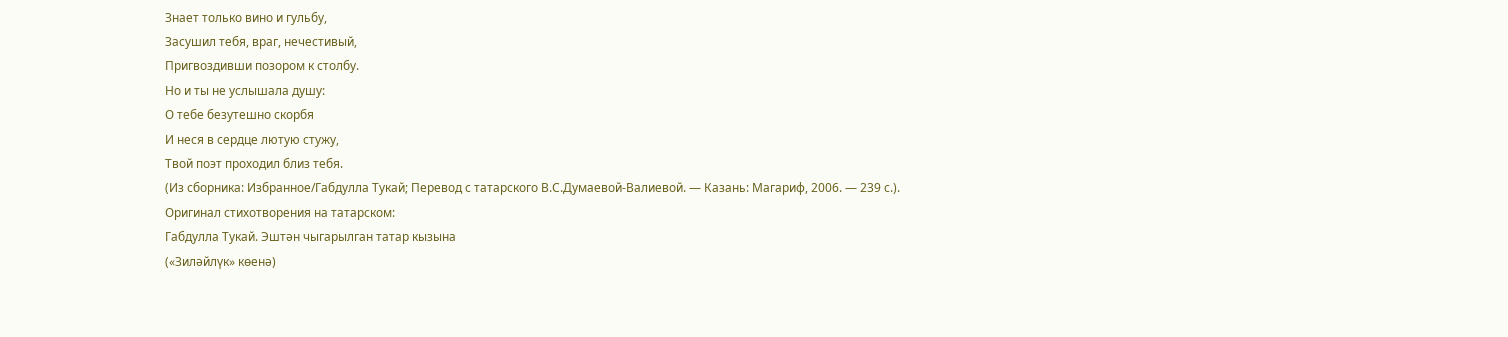Знает только вино и гульбу,
Засушил тебя, враг, нечестивый,
Пригвоздивши позором к столбу.
Но и ты не услышала душу:
О тебе безутешно скорбя
И неся в сердце лютую стужу,
Твой поэт проходил близ тебя.
(Из сборника: Избранное/Габдулла Тукай; Перевод с татарского В.С.Думаевой-Валиевой. — Казань: Магариф, 2006. — 239 с.).
Оригинал стихотворения на татарском:
Габдулла Тукай. Эштән чыгарылган татар кызына
(«Зиләйлүк» көенә)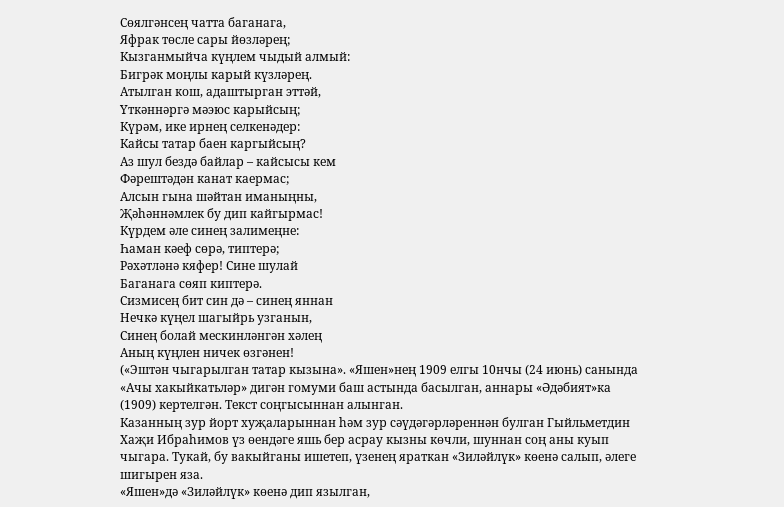Сөялгәнсең чатта баганага,
Яфрак төсле сары йөзләрең;
Кызганмыйча күңлем чыдый алмый:
Бигрәк моңлы карый күзләрең.
Атылган кош, адаштырган эттәй,
Үткәннәргә мәэюс карыйсың;
Күрәм, ике ирнең селкенәдер:
Кайсы татар баен каргыйсың?
Аз шул бездә байлар – кайсысы кем
Фәрештәдән канат каермас;
Алсын гына шәйтан иманыңны,
Җәһәннәмлек бу дип кайгырмас!
Күрдем әле синең залимеңне:
Һаман кәеф сөрә, типтерә;
Рәхәтләнә кяфер! Сине шулай
Баганага сөяп киптерә.
Сизмисең бит син дә – синең яннан
Нечкә күңел шагыйрь узганын,
Синең болай мескинләнгән хәлең
Аның күңлен ничек өзгәнен!
(«Эштән чыгарылган татар кызына». «Яшен»нең 1909 елгы 10нчы (24 июнь) санында «Ачы хакыйкатьләр» дигән гомуми баш астында басылган, аннары «Әдәбият»ка (1909) кертелгән. Текст соңгысыннан алынган.
Казанның зур йорт хуҗаларыннан һәм зур сәүдәгәрләреннән булган Гыйльметдин Хаҗи Ибраһимов үз өендәге яшь бер асрау кызны көчли, шуннан соң аны куып чыгара. Тукай, бу вакыйганы ишетеп, үзенең яраткан «Зиләйлүк» көенә салып, әлеге шигырен яза.
«Яшен»дә «Зиләйлүк» көенә дип язылган,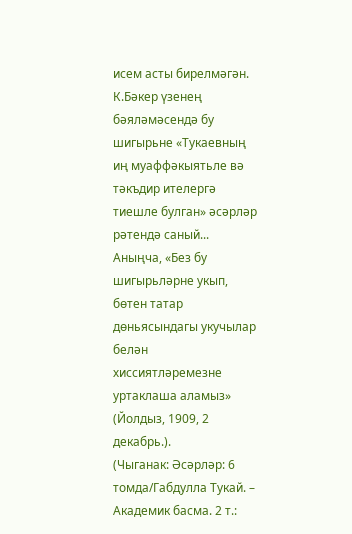исем асты бирелмәгән.
К.Бәкер үзенең бәяләмәсендә бу шигырьне «Тукаевның иң муаффәкыятьле вә тәкъдир ителергә тиешле булган» әсәрләр рәтендә саный... Аныңча, «Без бу шигырьләрне укып, бөтен татар дөньясындагы укучылар белән хиссиятләремезне уртаклаша аламыз» (Йолдыз, 1909, 2 декабрь.).
(Чыганак: Әсәрләр: 6 томда/Габдулла Тукай. – Академик басма. 2 т.: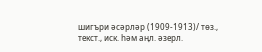шигъри әсәрләр (1909-1913)/ төз., текст., иск. һәм аңл. әзерл.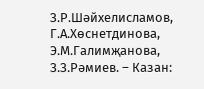З.Р.Шәйхелисламов, Г.А.Хөснетдинова, Э.М.Галимҗанова, З.З.Рәмиев. – Казан: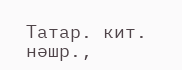Татар. кит. нәшр.,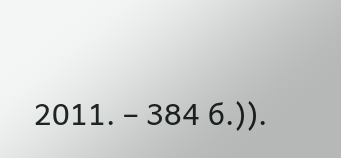2011. – 384 б.)).